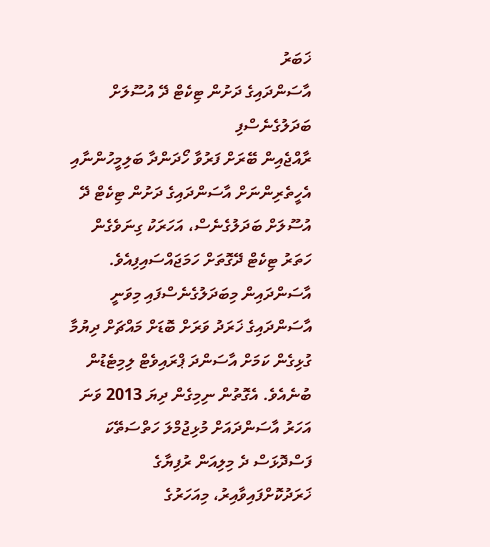ޚަބަރު
އާސަންދައިގެ ދަށުން ޓިކެޓް ދޭ އުސޫލަށް ބަދަލުގެނެސްފި
ރާއްޖެއިން ބޭރަށް ފަރުވާ ހޯދަންދާ ބަލިމީހުންނާއި އެހީތެރިންނަށް އާސަންދައިގެ ދަށުން ޓިކެޓް ދޭ އުސޫލަށް ބަދަލުގެނެސް، އަހަރަކު ގިނަވެގެން ހަތަރު ޓިކެޓް ދޭގޮތަށް ހަމަޖައްސައިފިއެވެ.
އާސަންދައިން މިބަދަލުގެނެސްފައި މިވަނީ އާސަންދައިގެ ޚަރަދު ވަރަށް ބޮޑަށް މައްޗަށް ދިޔުމާ ގުޅިގެން ކަމަށް އާސަންދަ ޕްރައިވެޓް ލިމިޓެޑުން ބުނެއެވެ. އެގޮތުން ނިމިގެން ދިޔަ 2013 ވަނަ އަހަރު އާސަންދައަށް މުޅިޖުމްލަ ހަތްސަތޭކަ ފަސްދޮޅަސް ދެ މިލިއަން ރުފިޔާގެ ޚަރަދުކޮށްފައިވާއިރު، މިއަހަރުގެ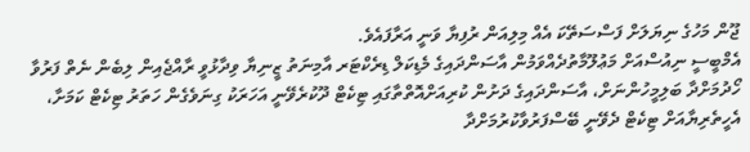ޖޫން މަހުގެ ނިޔަލަށް ފަސްސަތޭކަ އެއް މިލިއަން ރުފިޔާ ވަނީ އަރާފައެވެ.
އެމްބީސީ ނިއުސްއަށް މަޢުލޫމާތުދެއްވަމުން އާސަންދައިގެ މެޑިކަލް ޑިރެކްޓަރ އާމިނަތު ޒީނިޔާ ވިދާޅުވީ ރާއްޖެއިން ލިބެން ނެތް ފަރުވާ ހޯދުމަށްދާ ބަލިމީހުންނަށް، އާސަންދައިގެ ދަށުން ކުރިއަށްއޮތްތާގައި ޓިކެޓް ދޫކުރެވޭނީ އަހަރަކު ގިނަވެގެން ހަތަރު ޓިކެޓް ކަމަށާ، އެހީތެރިޔާއަށް ޓިކެޓް ދެވޭނީ ބޭސްފަރުވާކުރުމަށްދާ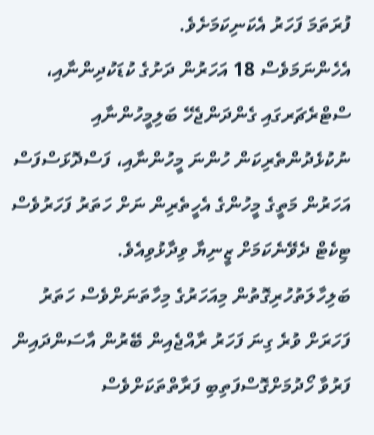ފުރަތަމަ ފަހަރު އެކަނިކަމަށެވެ.
އެހެންނަމަވެސް 18 އަހަރުން ދަށުގެ ކުޑަކުދިންނާއި، ސްޓްރެޗަރގައި ގެންދަންޖެހޭ ބަލިމީހުންނާއި ނުކުޅެދުންތެރިކަން ހުންނަ މީހުންނާއި، ފަސްދޮޅަސްފަސް އަހަރުން މަތީގެ މީހުންގެ އެހީތެރިން ނަށް ހަތަރު ފަހަރުވެސް ޓިކެޓް ދެވޭނެކަމަށް ޒީނިޔާ ވިދާޅުވިއެވެ.
ބަލިހާލަތުހުރިގޮތުން މިއަހަރުގެ މިހާތަނަށްވެސް ހަތަރު ފަހަރަށް ވުރެ ގިނަ ފަހަރު ރާއްޖެއިން ބޭރުން އާސަންދައިން ފަރުވާ ހޯދުމަށްގޮސްފަތިބި ފަރާތްތަކަށްވެސް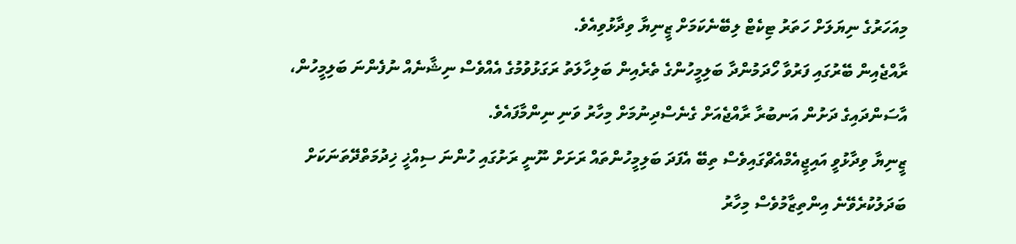މިއަހަރުގެ ނިޔަލަށް ހަތަރު ޓިކެޓް ލިބޭނެކަމަށް ޒީނިޔާ ވިދާޅުވިއެވެ.
ރާއްޖެއިން ބޭރުގައި ފަރުވާ ހޯދަމުންދާ ބަލިމީހުންގެ ތެރެއިން ބަލިހާލަތު ރަގަޅުވުމުގެ އެއްވެސް ނިޝާނެއް ނުފެންނަ ބަލިމީހުން، އާސަންދައިގެ ދަށުން އަނބުރާ ރާއްޖެއަށް ގެނެސްދިނުމަށް މިހާރު ވަނި ނިންމާފައެވެ.
ޒީނިޔާ ވިދާޅުވީ އައިޖީއެމްއެޗްގައިވެސް ތިބޭ އެފަދަ ބަލިމީހުންތައް ރަށަށް ނޫނީ ރަށުގައި ހުންނަ ސިއްޚީ ޚިދުމަތްދޭތަނަކަށް ބަދަލުކުރެވޭނެ އިންތިޒާމުވެސް މިހާރު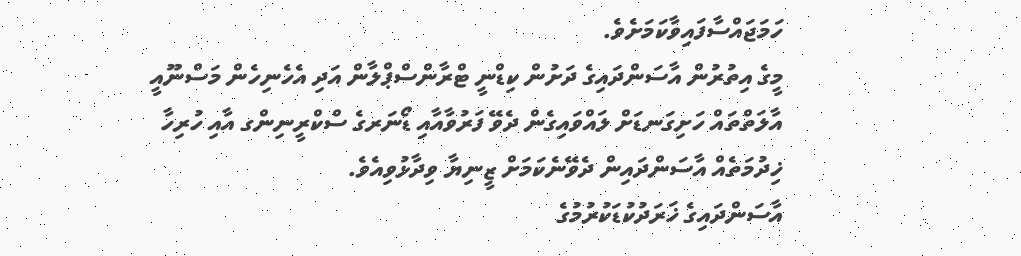ހަމަޖައްސާފައިވާކަމަށެވެ.
މީގެ އިތުރުން އާސަންދައިގެ ދަށުން ކިޑްނީ ޓްރާންސްޕްލާން އަދި އެހެނިހެން މަސްނޫއީ އާލަތްތައް ހަށިގަނޑަށް ލައްވައިގެން ދެވޭ ފަރުވާއާއި ޑޯނަރގެ ސްކްރީނިންގ އާއި ހުރިހާ ޚިދުމަތެއް އާސަންދައިން ދެވޭނެކަމަށް ޒީނިޔާ ވިދާޅުވިއެވެ.
އާސަންދައިގެ ޚަރަދުކުޑަކުރުމުގެ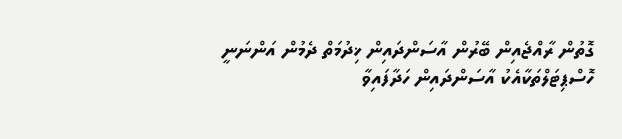ގޮތުން ރާއްޖެއިން ބޭރުން އާސަންދައިން ޚިދުމަތް ދެމުން އަންނަނީ ހޮސްޕިޓަލްތަކާއެކު އާސަންދައިން ހަދާފައިވާ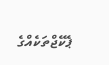ޕެކޭޖްތަކެއްގެ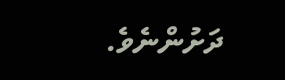ދަށުންނެވެ.